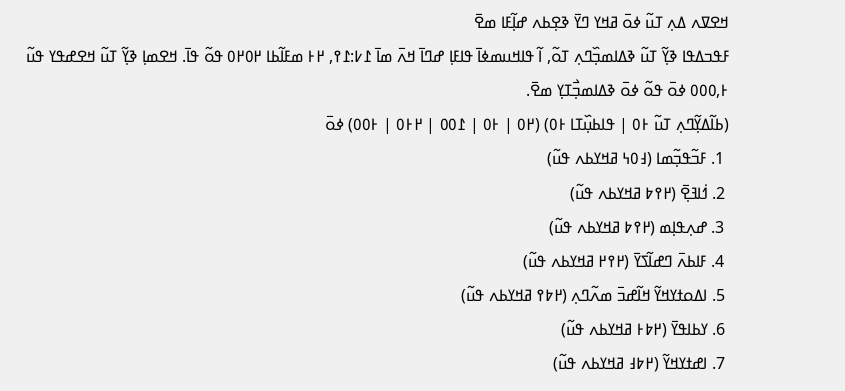ߞߐߜߍ ߡߍ߲ ߠߎ߬ ߦߋ߫ ߥߞߌ ߣߌ߫ ߢߐ߲ߕߍ ߝߊ߲߬ߓߊ ߘߐ߫
ߓߟߏߡߟߊ ߢߌ߲߬ ߠߎ߬ ߢߡߊߘߏ߲߰ߣߍ߲ ߠߋ߬, ߊ߬ ߟߊߞߎߘߦߊ߫ ߟߊߓߊ߲ ߝߣߊ߫ ߞߍ߫ ߘߊ߫ ߁߇:߁߉, ߂߅ ߘߓߊ߬ߕߊ ߂߀߂߀ ߟߋ߬ ߟߊ߫. ߞߐߘߊ߲ ߢߌ߲߬ ߠߎ߬ ߞߐߝߟߌ ߟߎ߬ ߅,߀߀߀ ߦߋ߫ ߟߋ߬ ߦߋ߫ ߢߡߊߘߏ߲߯ߠߌ߲ ߘߐ߫.
(ߕߊ߬ߡߌ߲߬ߣߍ߲ ߠߎ߬ ߅߀ | ߟߊߕߎ߲߰ߠߊ ߅߀) (߂߀ | ߅߀ | ߁߀߀ | ߂߅߀ | ߅߀߀) ߦߋ߫
 1. ߓߏ߬ߟߏ߲߬ߘߊ (߃߀߆ ߥߞߌߕߍ ߟߎ߬)
 2. ߗ߭ߊߔߐ߲߫ (߂߉߈ ߥߞߌߕߍ ߟߎ߬)
 3. ߝߍ߲ߟߊ߲ߘ (߂߉߈ ߥߞߌߕߍ ߟߎ߬)
 4. ߓߊߕߍ߫ ߣߝߊ߬ߖߌ߫ (߂߉߂ ߥߞߌߕߍ ߟߎ߬)
 5. ߊߡߋߙߌߞߌ߬ ߞߊ߬ߝߏ߫ ߘߍ߬ߣߍ߲ (߂߈߉ ߥߞߌߕߍ ߟߎ߬)
 6. ߌߕߊߟߌ߫ (߂߈߅ ߥߞߌߕߍ ߟߎ߬)
 7. ߊߝߙߌߞߌ߬ (߂߈߃ ߥߞߌߕߍ ߟߎ߬)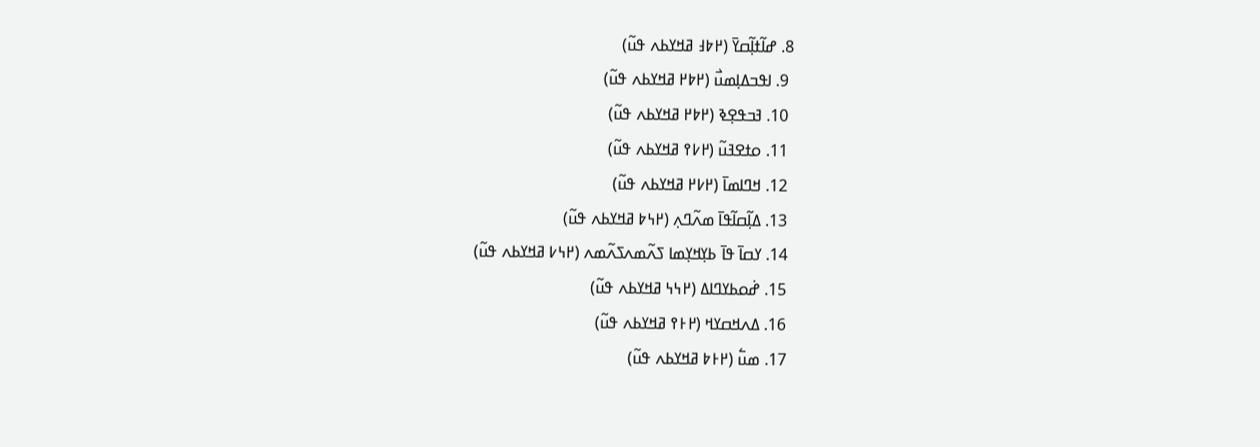8. ߝߊ߬ߙߊ߲߬ߛߌ߫ (߂߈߃ ߥߞߌߕߍ ߟߎ߬)
 9. ߊߟߏߡߊ߲ߘߎ߯ (߂߈߂ ߥߞߌߕߍ ߟߎ߬)
 10. ߔߏߟߐ߲ߢ (߂߈߂ ߥߞߌߕߍ ߟߎ߬)
 11. ߋߙߐߔߎ߬ (߂߇߉ ߥߞߌߕߍ ߟߎ߬)
 12. ߞߣߊߘߊ߫ (߂߇߂ ߥߞߌߕߍ ߟߎ߬)
 13. ߡߊ߲߬ߛߊ߬ߟߊ߫ ߘߍ߬ߣߍ߲ (߂߆߈ ߥߞߌߕߍ ߟߎ߬)
 14. ߌߛߊ߫ ߟߊ߫ ߕߌ߲ߞߌ߲ߘߊ ߖߍ߬ߘߍߖߍ߬ߘߍ (߂߆߇ ߥߞߌߕߍ ߟߎ߬)
 15. ߝ߭ߋߕߌߣߊߡ (߂߆߆ ߥߞߌߕߍ ߟߎ߬)
 16. ߡߍߞߛߌߞ (߂߅߉ ߥߞߌߕߍ ߟߎ߬)
 17. ߘߎ߱ (߂߅߈ ߥߞߌߕߍ ߟߎ߬)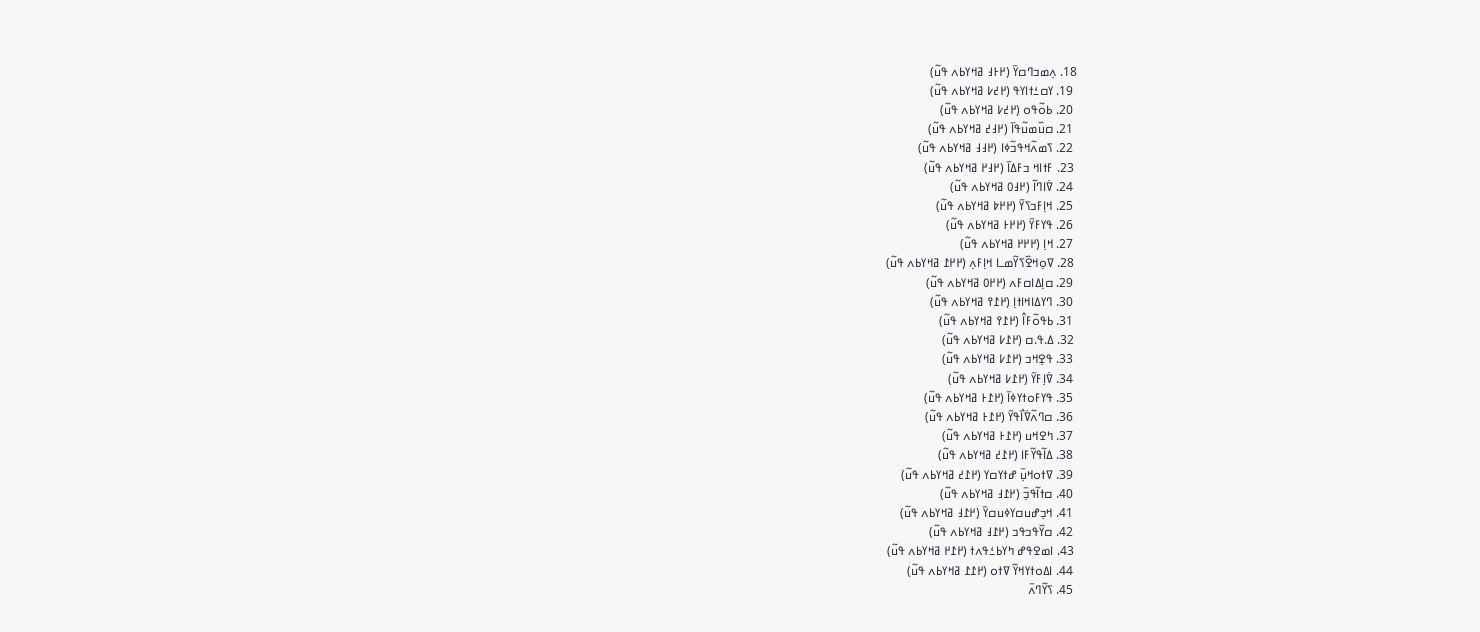18. ߍ߲ߘߏߣߛߌ߫ (߂߅߃ ߥߞߌߕߍ ߟߎ߬)
 19. ߌߛߑߙߊߌߟ (߂߄߇ ߥߞߌߕߍ ߟߎ߬)
 20. ߕߋ߬ߟߋ (߂߄߇ ߥߞߌߕߍ ߟߎ߬)
 21. ߛߎ߰ߘߎ߬ߟߊ߫ (߂߃߄ ߥߞߌߕߍ ߟߎ߬)
 22. ߖߘߍ߬ߞߟߏ߬ߦߊ (߂߃߃ ߥߞߌߕߍ ߟߎ߬)
 23. ߓߙߊߞ ߏߓߡߊ߫ (߂߃߂ ߥߞߌߕߍ ߟߎ߬)
 24. ߜ߭ߊߣߊ߬ (߂߃߀ ߥߞߌߕߍ ߟߎ߬)
 25. ߞߊ߲ߓߏߖߌ߫ (߂߂߈ ߥߞߌߕߍ ߟߎ߬)
 26. ߟߌߓߌ߫ (߂߂߅ ߥߞߌߕߍ ߟߎ߬)
 27. ߞߊ߲ (߂߂߂ ߥߞߌߕߍ ߟߎ߬)
 28. ߜߋ߲ߞߐ߰ߖߌ߬ߘߺߊ ߞߊ߲ߓߍ߲ (߂߂߁ ߥߞߌߕߍ ߟߎ߬)
 29. ߛߊ߲ߡߊߛߓߍ (߂߂߀ ߥߞߌߕߍ ߟߎ߬)
 30. ߣߌߡߊߞߊߙߊ߲ (߂߁߉ ߥߞߌߕߍ ߟߎ߬)
 31. ߕߟߋ߬ߓߊ߮ (߂߁߉ ߥߞߌߕߍ ߟߎ߬)
 32. ߡ.ߟ.ߛ (߂߁߇ ߥߞߌߕߍ ߟߎ߬)
 33. ߟߐ߲ߞߏ (߂߁߇ ߥߞߌߕߍ ߟߎ߬)
 34. ߜ߭ߊ߲ߓߌ߫ (߂߁߇ ߥߞߌߕߍ ߟߎ߬)
 35. ߟߌߓߋߙߌߦߊ߫ (߂߁߅ ߥߞߌߕߍ ߟߎ߬)
 36. ߛߣߍ߬ߜ߭ߊ߯ߟߌ߫ (߂߁߅ ߥߞߌߕߍ ߟߎ߬)
 37. ߤߐߞߎ (߂߁߅ ߥߞߌߕߍ ߟߎ߬)
 38. ߡߊ߬ߟߌ߬ߓߊ (߂߁߄ ߥߞߌߕߍ ߟߎ߬)
 39. ߜߙߋߞߎ߲߫ ߝߙߌߛߌ (߂߁߄ ߥߞߌߕߍ ߟߎ߬)
 40. ߛߙߊ߬ߟߏ߲߫ (߂߁߃ ߥߞߌߕߍ ߟߎ߬)
 41. ߞߏ߲ߝߎߛߌߦߎߛߌ߫ (߂߁߃ ߥߞߌߕߍ ߟߎ߬)
 42. ߛߌ߰ߟߏߟߏ (߂߁߃ ߥߞߌߕߍ ߟߎ߬)
 43. ߊߘߐߟߝ ߤߌߕߑߟߍߙ (߂߁߂ ߥߞߌߕߍ ߟߎ߬)
 44. ߊߡߋߙߌߞߌ߬ ߜߙߋ (߂߁߁ ߥߞߌߕߍ ߟߎ߬)
 45. ߖߌ߬ߣߍ߫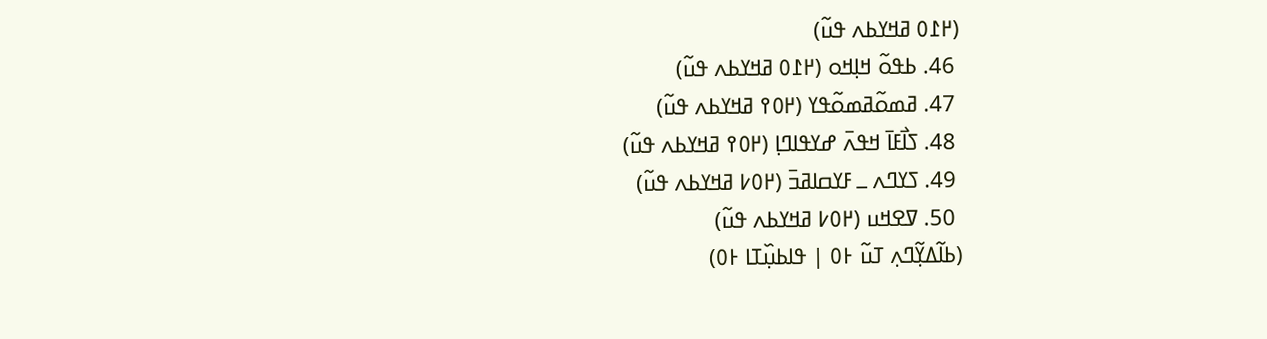(߂߁߀ ߥߞߌߕߍ ߟߎ߬)
 46. ߕߟߋ߬ ߞߊ߲ߞߋ (߂߁߀ ߥߞߌߕߍ ߟߎ߬)
 47. ߥߘߋ߬ߥߘߋ߬ߟߌ (߂߀߉ ߥߞߌߕߍ ߟߎ߬)
 48. ߖߊ߯ߓߊ߫ ߞߟߍ߫ ߝߌߟߊߣߊ߲ (߂߀߉ ߥߞߌߕߍ ߟߎ߬)
 49. ߖߌߣߍ ߺ ߓߌߛߊߥߏ߫ (߂߀߇ ߥߞߌߕߍ ߟߎ߬)
 50. ߜߐߞߎ (߂߀߇ ߥߞߌߕߍ ߟߎ߬)
(ߕߊ߬ߡߌ߲߬ߣߍ߲ ߠߎ߬ ߅߀ | ߟߊߕߎ߲߰ߠߊ ߅߀)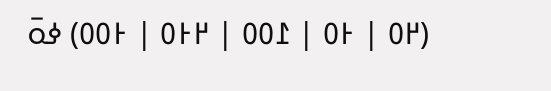(߂߀ | ߅߀ | ߁߀߀ | ߂߅߀ | ߅߀߀) ߦߋ߫